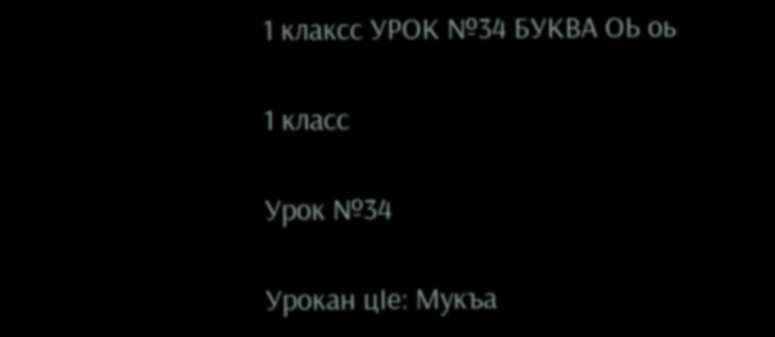1 клаксс УРОК №34 БУКВА ОЬ оь

1 класс

Урок №34

Урокан цIе: Мукъа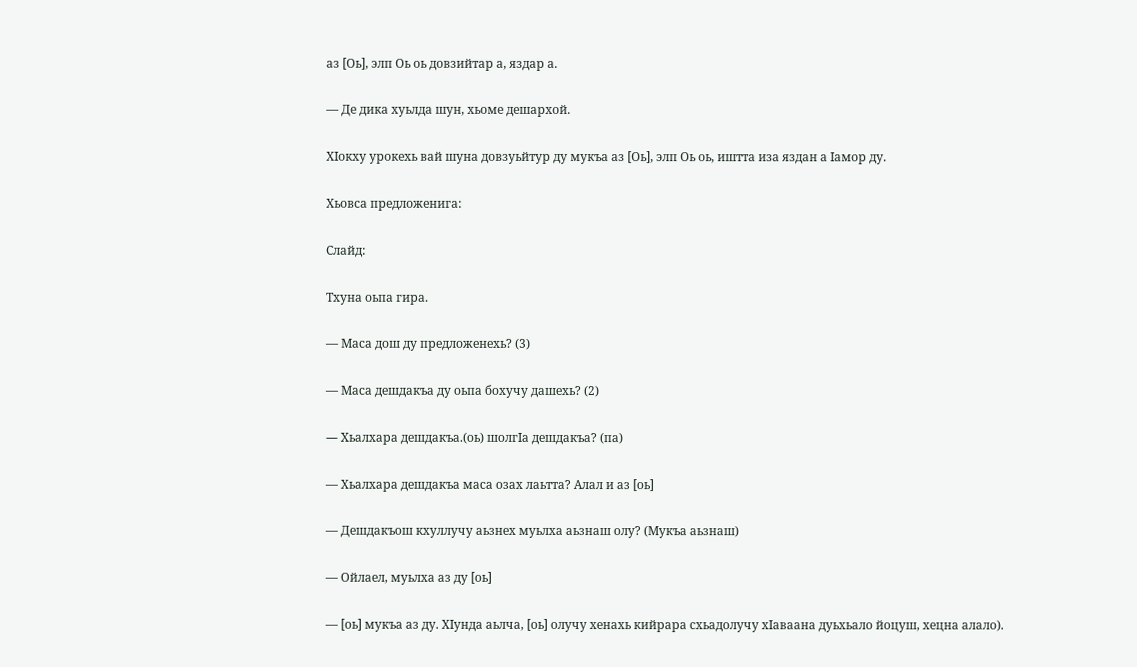аз [Оь], элп Оь оь довзийтар а, яздар а.

— Де дика хуьлда шун, хьоме дешархой.

ХIокху урокехь вай шуна довзуьйтур ду мукъа аз [Оь], элп Оь оь, иштта иза яздан а Iамор ду.

Хьовса предложенига:

Слайд:

Тхуна оьпа гира.

— Маса дош ду предложенехь? (3)

— Маса дешдакъа ду оьпа бохучу дашехь? (2)

— Xьалхара дешдакъа.(оь) шолгIа дешдакъа? (па)

— Хьалхара дешдакъа маса озах лаьтта? Алал и аз [оь]

— Дешдакъош кхуллучу аьзнех муьлха аьзнаш олу? (Мукъа аьзнаш)

— Ойлаел, муьлха аз ду [оь]

— [оь] мукъа аз ду. ХIунда аьлча, [оь] олучу хенахь кийрара схьадолучу хIаваана дуьхьало йоцуш, хецна алало).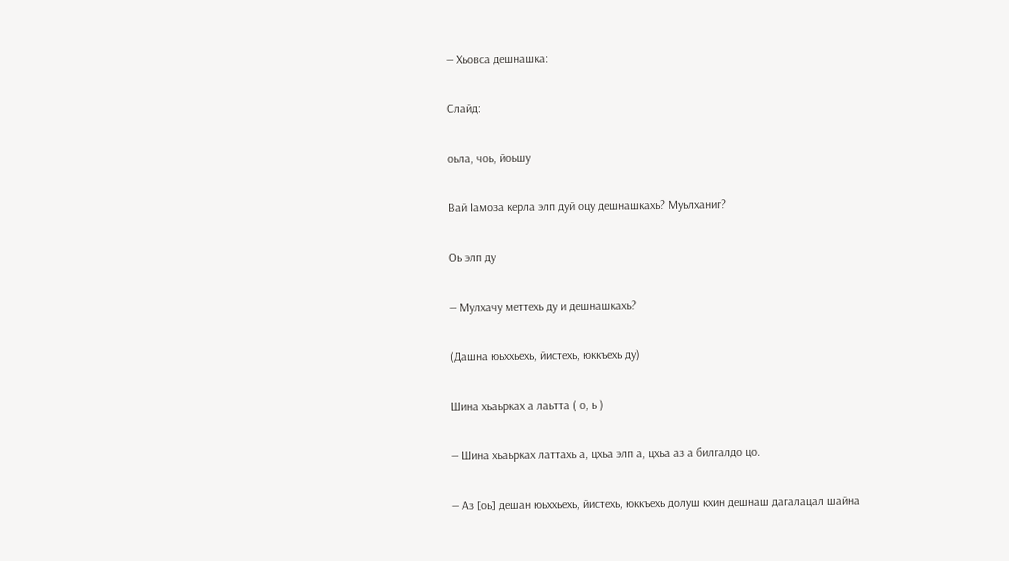— Хьовса дешнашка:

Слайд:

оьла, чоь, йоьшу

Вай Iамоза керла элп дуй оцу дешнашкахь? Муьлханиг?

Оь элп ду

— Мулхачу меттехь ду и дешнашкахь?

(Дашна юьххьехь, йистехь, юккъехь ду)

Шина хьаьрках а лаьтта ( о, ь )

— Шина хьаьрках латтахь а, цхьа элп а, цхьа аз а билгалдо цо.

— Аз [оь] дешан юьххьехь, йистехь, юккъехь долуш кхин дешнаш дагалацал шайна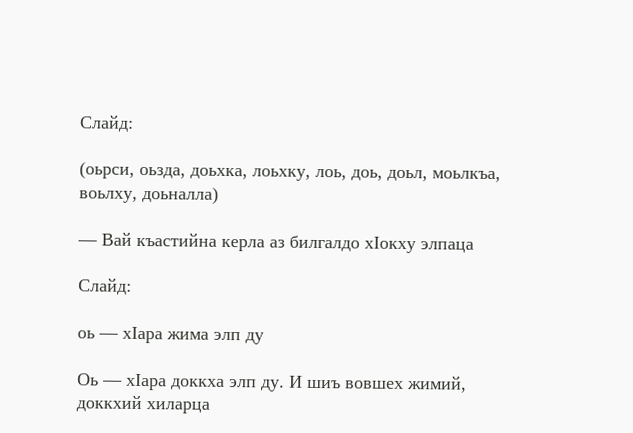Слайд:

(оьрси, оьзда, доьхка, лоьхку, лоь, доь, доьл, моьлкъа, воьлху, доьналла)

— Вай къастийна керла аз билгалдо хIокху элпаца

Слайд:

оь — хIара жима элп ду

Оь — хIара доккха элп ду. И шиъ вовшех жимий, доккхий хиларца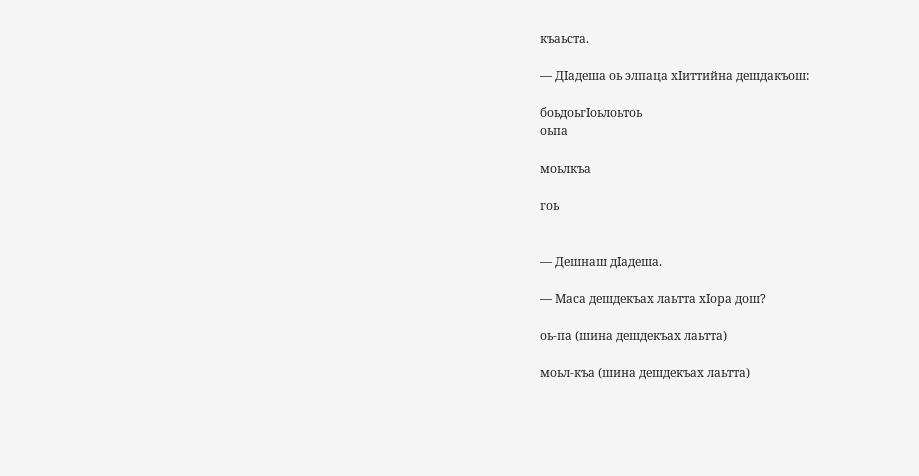къаьста.

— ДIадеша оь элпаца хIиттийна дешдакъош:

боьдоьгIоьлоьтоь
оьпа

моьлкъа

гоь


— Дешнаш дIадеша.

— Маса дешдекъах лаьтта хIора дош?

оь-па (шина дешдекъах лаьтта)

моьл-къа (шина дешдекъах лаьтта)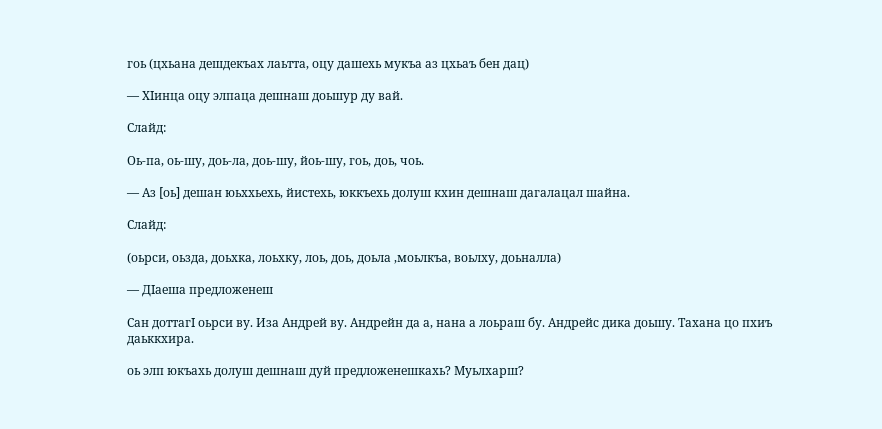гоь (цхьана дешдекъах лаьтта, оцу дашехь мукъа аз цхьаъ бен дац)

— ХIинца оцу элпаца дешнаш доьшур ду вай.

Слайд:

Оь-па, оь-шу, доь-ла, доь-шу, йоь-шу, гоь, доь, чоь.

— Аз [оь] дешан юьххьехь, йистехь, юккъехь долуш кхин дешнаш дагалацал шайна.

Cлайд:

(оьрси, оьзда, доьхка, лоьхку, лоь, доь, доьла ,моьлкъа, воьлху, доьналла)

— ДIаеша предложенеш

Сан доттагI оьрси ву. Иза Андрей ву. Андрейн да а, нана а лоьраш бу. Андрейс дика доьшу. Тахана цо пхиъ даьккхира.

оь элп юкъахь долуш дешнаш дуй предложенешкахь? Муьлхарш?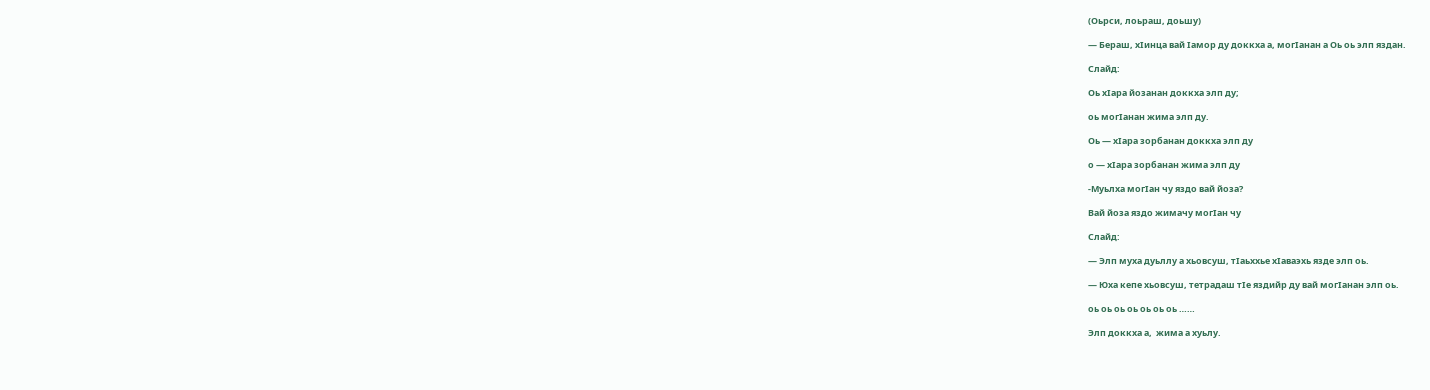(Оьрси, лоьраш, доьшу)

— Бераш, хIинца вай Iамор ду доккха а, могIанан а Оь оь элп яздан.

Слайд:

Оь хIара йозанан доккха элп ду;

оь могIанан жима элп ду.

Оь — хIара зорбанан доккха элп ду

о — хIара зорбанан жима элп ду

-Муьлха могIан чу яздо вай йоза?

Вай йоза яздо жимачу могIан чу

Слайд:

— Элп муха дуьллу а хьовсуш, тIаьххье хIаваэхь язде элп оь.

— Юха кепе хьовсуш, тетрадаш тIе яздийр ду вай могIанан элп оь.

оь оь оь оь оь оь оь ……

Элп доккха а,  жима а хуьлу.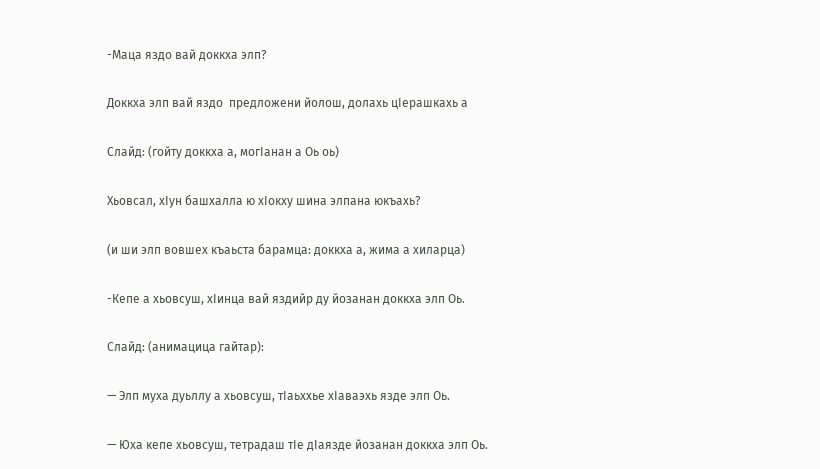-Маца яздо вай доккха элп?

Доккха элп вай яздо  предложени йолош, долахь цIерашкахь а

Слайд: (гойту доккха а, могIанан а Оь оь)

Хьовсал, хIун башхалла ю хIокху шина элпана юкъахь?

(и ши элп вовшех къаьста барамца: доккха а, жима а хиларца)

-Кепе а хьовсуш, хIинца вай яздийр ду йозанан доккха элп Оь.

Слайд: (анимацица гайтар):

— Элп муха дуьллу а хьовсуш, тIаьххье хIаваэхь язде элп Оь.

— Юха кепе хьовсуш, тетрадаш тIе дIаязде йозанан доккха элп Оь.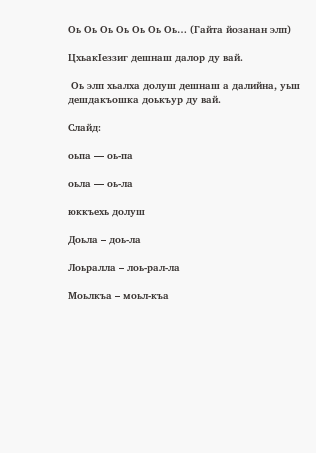Оь Оь Оь Оь Оь Оь Оь… (Гайта йозанан элп)

ЦхьакIеззиг дешнаш далор ду вай.

 Оь элп хьалха долуш дешнаш а далийна, уьш дешдакъошка доькъур ду вай.

Слайд:

оьпа — оь-па

оьла — оь-ла

юккъехь долуш

Доьла – доь-ла

Лоьралла – лоь-рал-ла

Моьлкъа – моьл-къа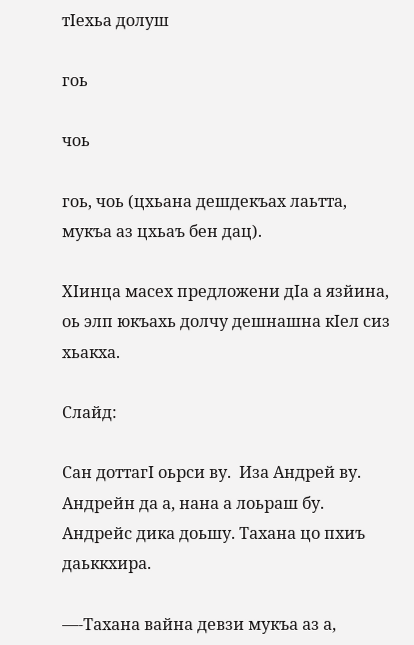тIехьа долуш

гоь

чоь

гоь, чоь (цхьана дешдекъах лаьтта, мукъа аз цхьаъ бен дац).

ХIинца масех предложени дIа а язйина, оь элп юкъахь долчу дешнашна кIел сиз хьакха.

Слайд:

Сан доттагI оьрси ву.  Иза Андрей ву.  Андрейн да а, нана а лоьраш бу. Андрейс дика доьшу. Тахана цо пхиъ даьккхира.

—-Тахана вайна девзи мукъа аз а,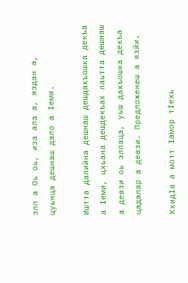элп а Оь оь, иза ала а, яздан а, цуьнца дешнаш дало а Iеми.

Иштта далийна дешнаш дешдакъошка декъа а Iеми, цхьана дешдекъах лаьтта дешнаш а девзи оь элпаца, уьш дакъошка декъа цадалар а девзи. Предложенеш а язйи.

КхидIа а мотт Iамор тIехь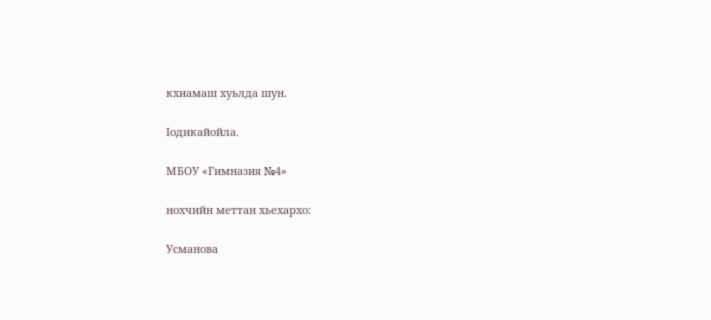кхиамаш хуьлда шун.

Iодикайойла.

МБОУ «Гимназия №4»

нохчийн меттан хьехархо:

Усманова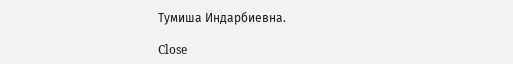Тумиша Индарбиевна.

Close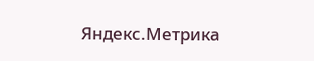Яндекс.Метрика